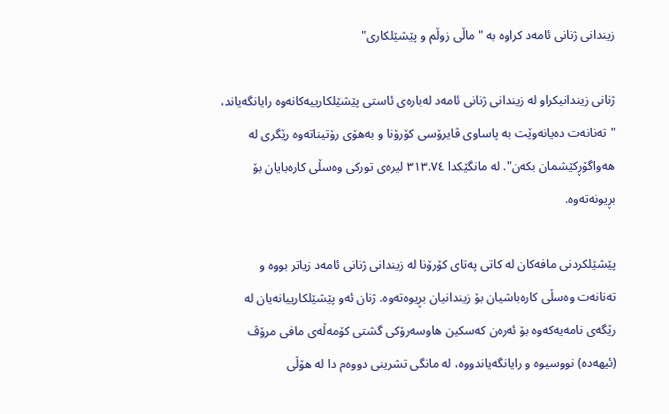زیندانی ژنانی ئامەد کراوە بە "ماڵی زوڵم و پێشێلکاری"

ژنانی زیندانیکراو لە زیندانی ژنانی ئامەد لەبارەى ئاستی پێشێلکارییەکانەوە رایانگەیاند، "تەنانەت دەیانەوێت بە پاساوی ڤایرۆسی کۆرۆنا و بەهۆی رۆتیناتەوە رێگری لە هەواگۆڕکێشمان بکەن". لە مانگێکدا ٣١٣.٧٤ لیرەی تورکی وەسڵی کارەبایان بۆ بڕیونەتەوە.

پێشێلکردنی مافەکان لە کاتی پەتای کۆرۆنا لە زیندانی ژنانی ئامەد زیاتر بووە و تەنانەت وەسڵی کارەباشیان بۆ زیندانیان بڕیوەتەوە. ژنان ئەو پێشێلکارییانەیان لە رێگەى نامەیەکەوە بۆ ئەرەن کەسکین هاوسەرۆکی گشتی کۆمەڵەى مافی مرۆڤ (ئیهەدە) نووسیوە و رایانگەیاندووە، لە مانگی تشرینی دووەم دا لە هۆڵی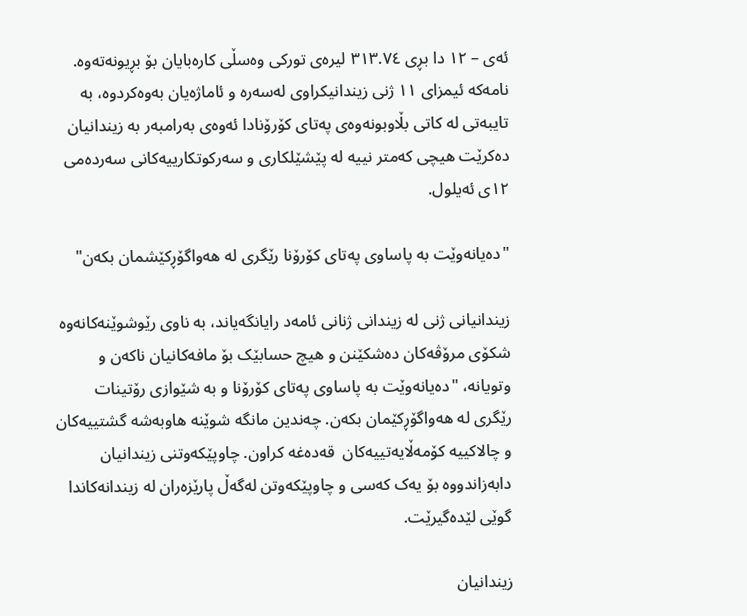ئەی – ١٢ دا بڕی ٣١٣.٧٤ لیرەی تورکی وەسڵی کارەبایان بۆ بڕیونەتەوە. نامەکە ئیمزای ١١ ژنی زیندانیکراوی لەسەرە و ئاماژەیان بەوەکردوە، بە تایبەتی لە کاتی بڵاوبونەوەى پەتای کۆرۆنادا ئەوەى بەرامبەر بە زیندانیان دەکرێت هیچی کەمتر نییە لە پێشێلکاری و سەرکوتکارییەکانی سەردەمی ١٢ی ئەیلول.

"دەیانەوێت بە پاساوی پەتای کۆرۆنا رێگری لە هەواگۆڕکێشمان بکەن"

زیندانیانی ژنی لە زیندانی ژنانی ئامەد رایانگەیاند، بە ناوی رێوشوێنەکانەوە شکۆی مرۆڤەکان دەشکێنن و هیچ حسابێک بۆ مافەکانیان ناکەن و وتویانە، "دەیانەوێت بە پاساوی پەتای کۆرۆنا و بە شێوازی رۆتینات رێگری لە هەواگۆڕکێمان بکەن. چەندین مانگە شوێنە هاوبەشە گشتییەکان و چالاکییە کۆمەڵایەتییەکان  قەدەغە کراون. چاوپێکەوتنی زیندانیان دابەزاندووە بۆ یەک کەسی و چاوپێکەوتن لەگەڵ پارێزەران لە زیندانەکاندا گوێی لێدەگیرێت.

زیندانیان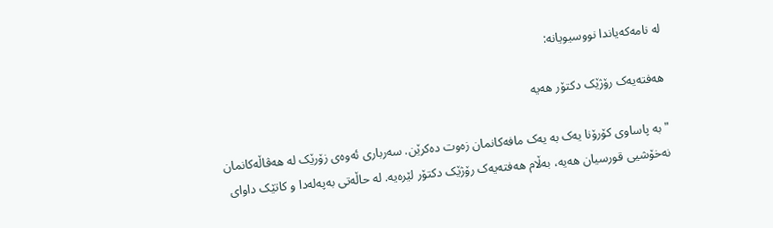لە نامەکەیاندا نووسیویانە:

هەفتەیەک رۆژێک دکتۆر هەیە

"بە پاساوی کۆرۆنا یەک بە یەک مافەکانمان زەوت دەکرێن. سەرباری ئەوەى زۆرێک لە هەڤاڵەکانمان نەخۆشیی قورسیان هەیە، بەڵام هەفتەیەک رۆژێک دکتۆر لێرەیە. لە حاڵەتی بەپەلەدا و کاتێک داوای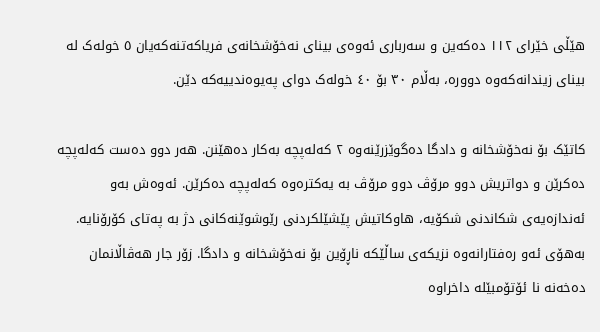هێڵی خێرای ١١٢ دەکەین و سەرباری ئەوەى بینای نەخۆشخانەی فریاکەتنەکەیان ٥ خولەک لە بینای زیندانەکەوە دوورە، بەڵام ٣٠ بۆ ٤٠ خولەک دوای پەیوەندییەکە دێن.

کاتێک بۆ نەخۆشخانە و دادگا دەگوێزرێنەوە ٢ کەلەپچە بەکار دەهێنن. هەر دوو دەست کەلەپچە دەکرێن و دواتریش دوو مرۆڤ دوو مرۆڤ بە یەکترەوە کەلەپچە دەکرێن. ئەوەش بەو ئەندازەیەی شکاندنی شکۆیە، هاوکاتیش پێشێلکردنی رێوشوێنەکانی دژ بە پەتای کۆرۆنایە. بەهۆی ئەو رەفتارانەوە نزیکەى ساڵێکە ناڕۆین بۆ نەخۆشخانە و دادگا. زۆر جار هەڤاڵانمان دەخەنە نا ئۆتۆمبێلە داخراوە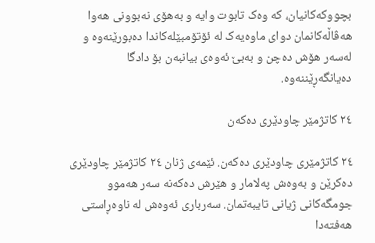بچووکەکانیان، کە وەک تابوت وایە و بەهۆی نەبوونی هەوا هەڤاڵەکانمان دوای ماوەیەک لە ئۆتۆمبێلەکاندا دەبورێنەوە و لەسەر هۆش دەچن و بەبێ ئەوەى بیانبەن بۆ دادگا دەیانگەڕێننەوە.

٢٤ کاتژمێر چاودێری دەکەن

٢٤ کاتژمێری چاودێری دەکەن. ئێمەی ژنان ٢٤ کاتژمێر چاودێری دەکرێن و بەوەش پەلامار و هێرش دەکەنە سەر هەموو جومگەکانی ژیانی تایبەتمان. سەرباری ئەوەش لە ناوەڕاستی هەفتەدا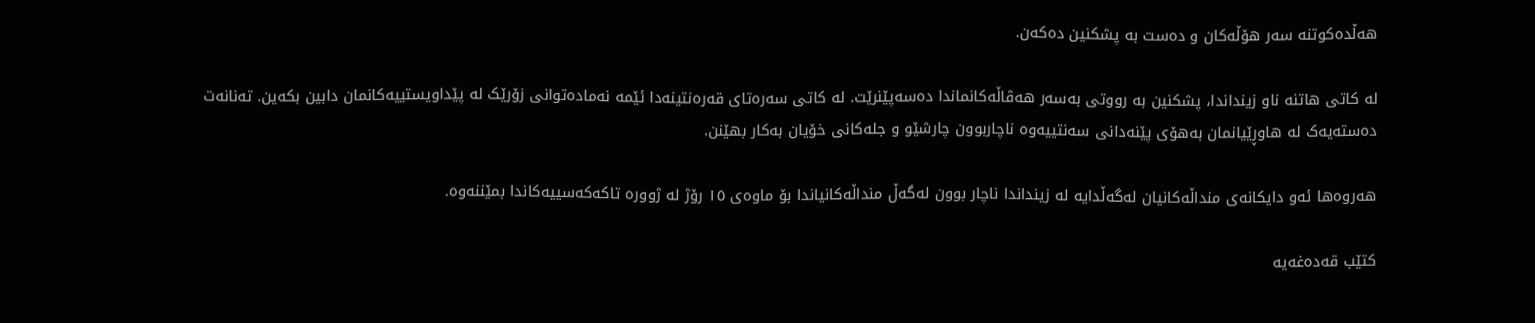هەڵدەکوتنە سەر هۆڵەکان و دەست بە پشکنین دەکەن.

لە کاتی هاتنە ناو زینداندا، پشکنین بە رووتی بەسەر هەڤاڵەکانماندا دەسەپێنرێت. لە کاتی سەرەتای قەرەنتینەدا ئێمە نەمادەتوانی زۆرێک لە پێداویستییەکانمان دابین بکەین. تەنانەت دەستەیەک لە هاوڕێیانمان بەهۆی پێنەدانی سەنتییەوە ناچاربوون چارشێو و جلەکانی خۆیان بەکار بهێنن.

هەروەها ئەو دایکانەى منداڵەکانیان لەگەڵدایە لە زینداندا ناچار بوون لەگەڵ منداڵەکانیاندا بۆ ماوەى ١٥ رۆژ لە ژوورە تاکەکەسییەکاندا بمێننەوە.

کتێب قەدەغەیە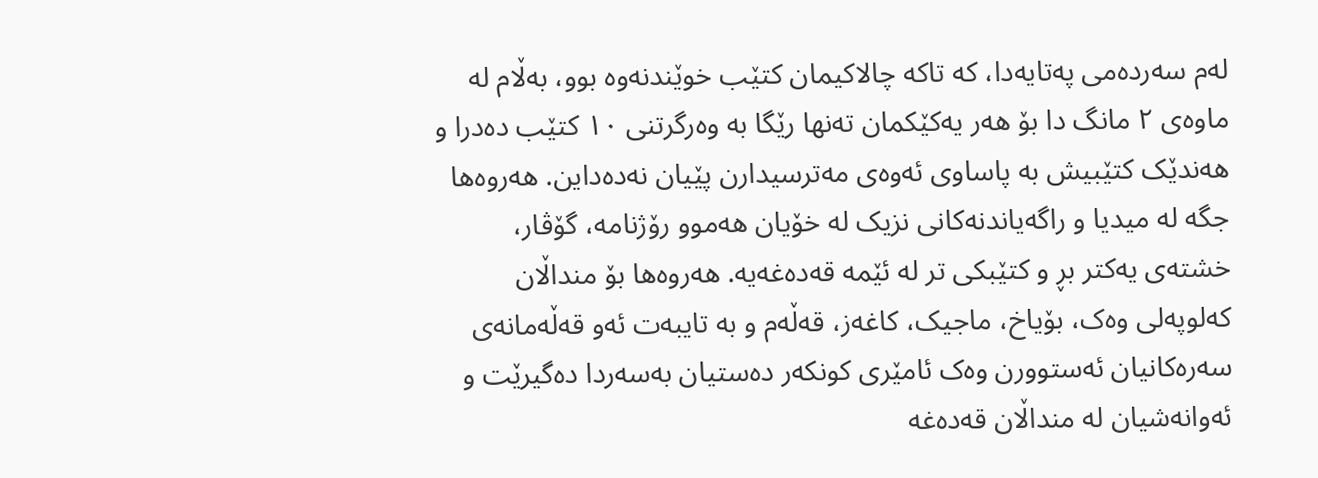لەم سەردەمی پەتایەدا، کە تاکە چالاکیمان کتێب خوێندنەوە بوو، بەڵام لە ماوەى ٢ مانگ دا بۆ هەر یەکێکمان تەنها رێگا بە وەرگرتنی ١٠ کتێب دەدرا و هەندێک کتێبیش بە پاساوی ئەوەى مەترسیدارن پێیان نەدەداین. هەروەها جگە لە میدیا و راگەیاندنەکانی نزیک لە خۆیان هەموو رۆژنامە، گۆڤار، خشتەى یەکتر بڕ و کتێبکی تر لە ئێمە قەدەغەیە. هەروەها بۆ منداڵان کەلوپەلی وەک، بۆیاخ، ماجیک، کاغەز، قەڵەم و بە تایبەت ئەو قەڵەمانەى سەرەکانیان ئەستوورن وەک ئامێری کونکەر دەستیان بەسەردا دەگیرێت و ئەوانەشیان لە منداڵان قەدەغە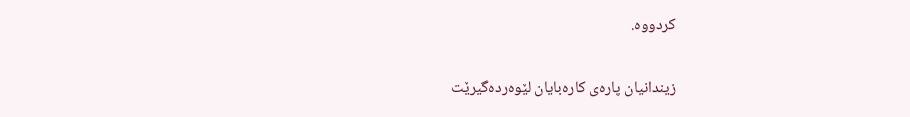کردووە.

زیندانیان پارەی کارەبایان لێوەردەگیرێت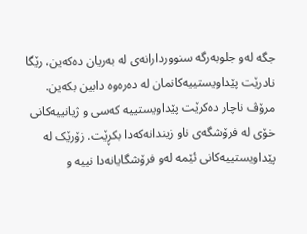جگە لەو جلوبەرگە سنووردارانەى لە بەریان دەکەین، رێگا نادرێت پێداویستییەکانمان لە دەرەوە دابین بکەین. مرۆڤ ناچار دەکرێت پێداویستییە کەسی و ژیانییەکانی خۆی لە فرۆشگەى ناو زیندانەکەدا بکڕێت. زۆرێک لە پێداویستییەکانی ئێمە لەو فرۆشگایانەدا نییە و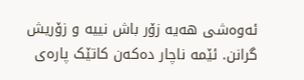ئەوەشی هەیە زۆر باش نییە و زۆریش گرانن. ئێمە ناچار دەکەن کاتێک پارەی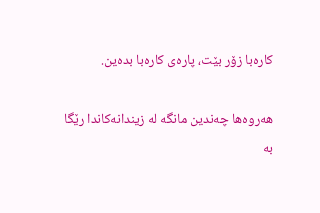کارەبا زۆر بێت، پارەی کارەبا بدەین.

هەروەها چەندین مانگە لە زیندانەکاندا رێگا بە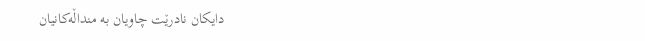دایکان نادرێت چاویان بە منداڵەکانیان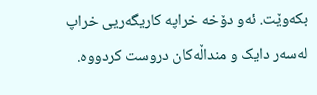بکەوێت. ئەو دۆخە خراپە کاریگەریی خراپ لەسەر دایک و منداڵەکان دروست کردووە.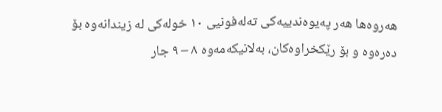هەروەها هەر پەیوەندییەکی تەلەفونیی ١٠ خولەکی لە زیندانەوە بۆ دەرەوە و بۆ رێکخراوەکان، بەلانیکەمەوە ٨ – ٩ جار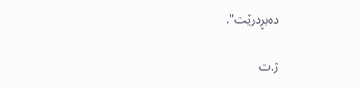دەبڕدرێت".

ژ.ت